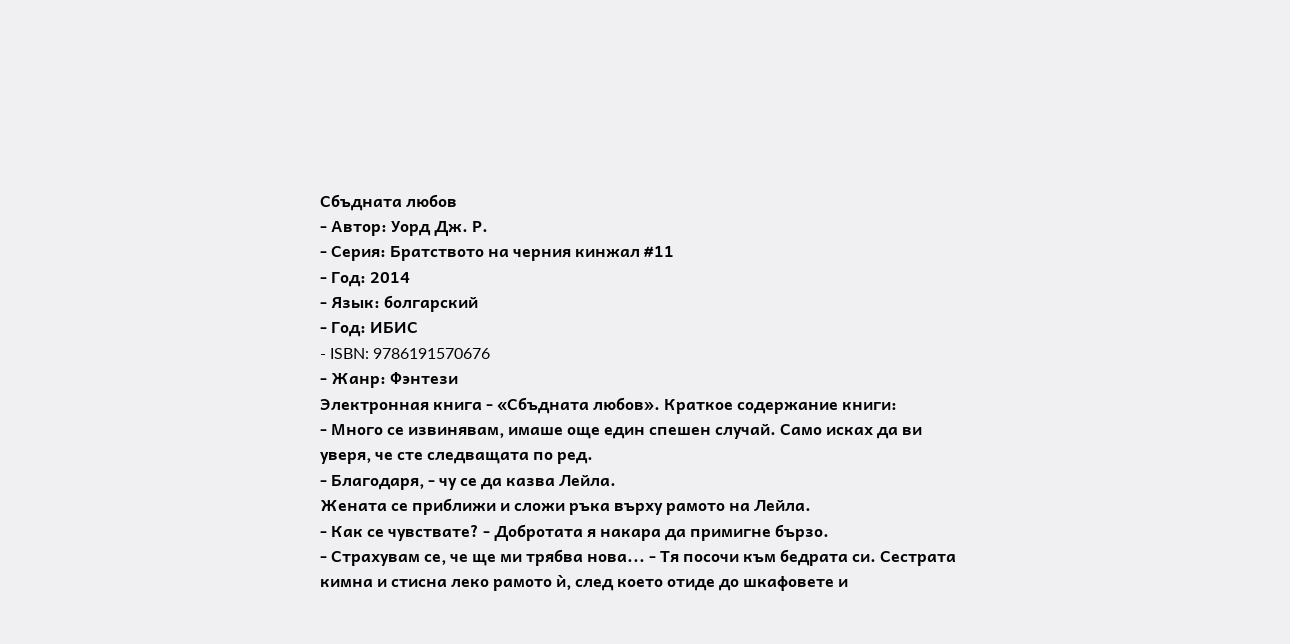Сбъдната любов
- Автор: Уорд Дж. Р.
- Серия: Братството на черния кинжал #11
- Год: 2014
- Язык: болгарский
- Год: ИБИС
- ISBN: 9786191570676
- Жанр: Фэнтези
Электронная книга - «Сбъдната любов». Краткое содержание книги:
- Много се извинявам, имаше още един спешен случай. Само исках да ви уверя, че сте следващата по ред.
- Благодаря, - чу се да казва Лейла.
Жената се приближи и сложи ръка върху рамото на Лейла.
- Как се чувствате? - Добротата я накара да примигне бързо.
- Страхувам се, че ще ми трябва нова... - Тя посочи към бедрата си. Сестрата кимна и стисна леко рамото ѝ, след което отиде до шкафовете и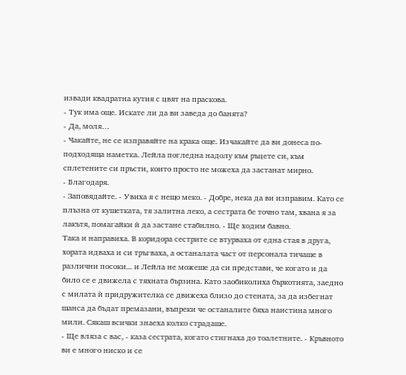извади квадратна кутия с цвят на праскова.
- Тук има още. Искате ли да ви заведа до банята?
- Да, моля…
- Чакайте, не се изправяйте на крака още. Изчакайте да ви донеса по-подходяща наметка. Лейла погледна надолу към ръцете си, към сплетените си пръсти, които просто не можеха да застанат мирно.
- Благодаря.
- Заповядайте. - Увиха я с нещо меко. - Добре, нека да ви изправим. Като се плъзна от кушетката, тя залитна леко, а сестрата бе точно там, хвана я за лакътя, помагайки ѝ да застане стабилно. - Ще ходим бавно.
Така и направиха. В коридора сестрите се втурваха от една стая в друга, хората идваха и си тръгваха, а останалата част от персонала тичаше в различни посоки... и Лейла не можеше да си представи, че когато и да било се е движела с тяхната бързина. Като заобиколиха бъркотията, заедно с милата ѝ придружителка се движеха близо до стената, за да избегнат шанса да бъдат премазани, въпреки че останалите бяха наистина много мили. Сякаш всички знаеха колко страдаше.
- Ще вляза с вас, - каза сестрата, когато стигнаха до тоалетните. - Кръвното ви е много ниско и се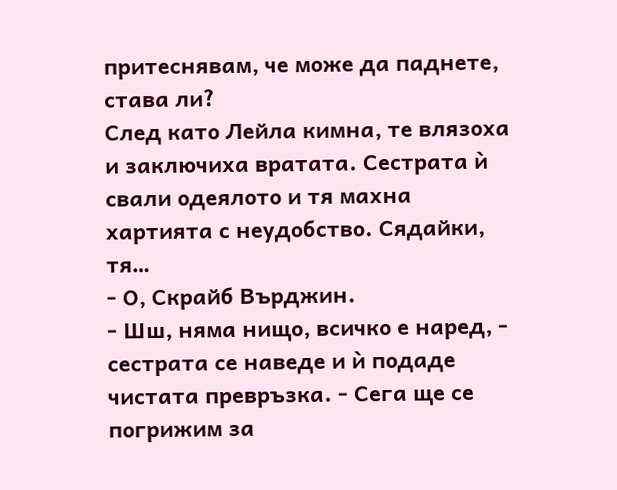притеснявам, че може да паднете, става ли?
След като Лейла кимна, те влязоха и заключиха вратата. Сестрата ѝ свали одеялото и тя махна хартията с неудобство. Сядайки, тя…
- О, Скрайб Върджин.
- Шш, няма нищо, всичко е наред, - сестрата се наведе и ѝ подаде чистата превръзка. - Сега ще се погрижим за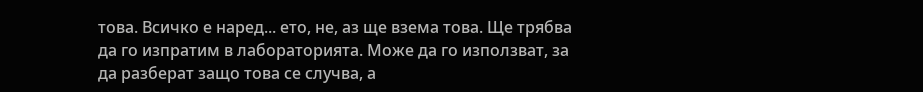това. Всичко е наред... ето, не, аз ще взема това. Ще трябва да го изпратим в лабораторията. Може да го използват, за да разберат защо това се случва, а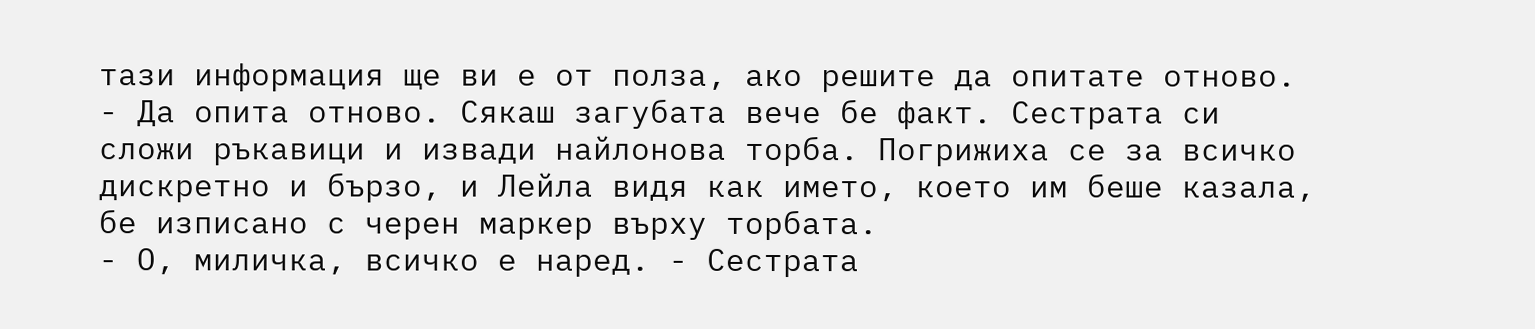тази информация ще ви е от полза, ако решите да опитате отново. - Да опита отново. Сякаш загубата вече бе факт. Сестрата си сложи ръкавици и извади найлонова торба. Погрижиха се за всичко дискретно и бързо, и Лейла видя как името, което им беше казала, бе изписано с черен маркер върху торбата.
- О, миличка, всичко е наред. - Сестрата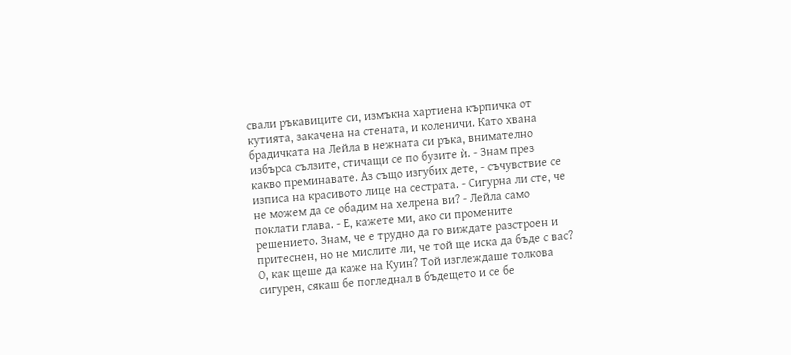свали ръкавиците си, измъкна хартиена кърпичка от кутията, закачена на стената, и коленичи. Като хвана брадичката на Лейла в нежната си ръка, внимателно избърса сълзите, стичащи се по бузите ѝ. - Знам през какво преминавате. Аз също изгубих дете, - съчувствие се изписа на красивото лице на сестрата. - Сигурна ли сте, че не можем да се обадим на хелрена ви? - Лейла само поклати глава. - Е, кажете ми, ако си промените решението. Знам, че е трудно да го виждате разстроен и притеснен, но не мислите ли, че той ще иска да бъде с вас?
О, как щеше да каже на Куин? Той изглеждаше толкова сигурен, сякаш бе погледнал в бъдещето и се бе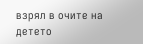взрял в очите на детето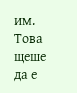им. Това щеше да е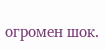огромен шок.